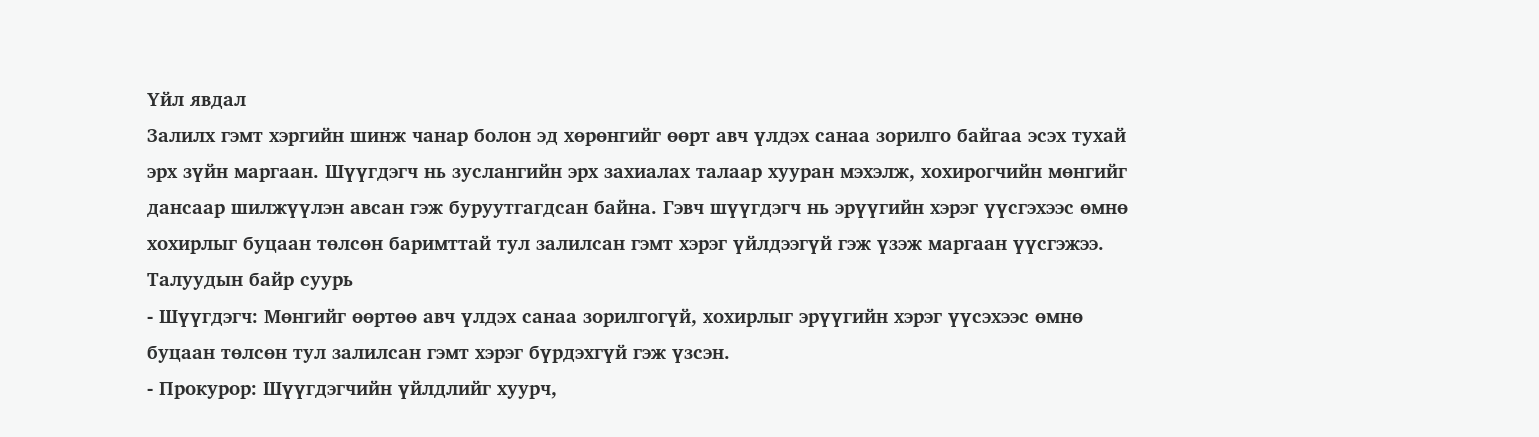Үйл явдал
Залилх гэмт хэргийн шинж чанар болон эд хөрөнгийг өөрт авч үлдэх санаа зорилго байгаа эсэх тухай эрх зүйн маргаан. Шүүгдэгч нь зуслангийн эрх захиалах талаар хууран мэхэлж, хохирогчийн мөнгийг дансаар шилжүүлэн авсан гэж буруутгагдсан байна. Гэвч шүүгдэгч нь эрүүгийн хэрэг үүсгэхээс өмнө хохирлыг буцаан төлсөн баримттай тул залилсан гэмт хэрэг үйлдээгүй гэж үзэж маргаан үүсгэжээ.
Талуудын байр суурь
- Шүүгдэгч: Мөнгийг өөртөө авч үлдэх санаа зорилгогүй, хохирлыг эрүүгийн хэрэг үүсэхээс өмнө буцаан төлсөн тул залилсан гэмт хэрэг бүрдэхгүй гэж үзсэн.
- Прокурор: Шүүгдэгчийн үйлдлийг хуурч,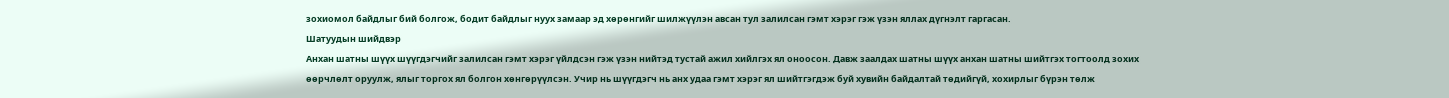зохиомол байдлыг бий болгож, бодит байдлыг нуух замаар эд хөрөнгийг шилжүүлэн авсан тул залилсан гэмт хэрэг гэж үзэн яллах дүгнэлт гаргасан.
Шатуудын шийдвэр
Анхан шатны шүүх шүүгдэгчийг залилсан гэмт хэрэг үйлдсэн гэж үзэн нийтэд тустай ажил хийлгэх ял оноосон. Давж заалдах шатны шүүх анхан шатны шийтгэх тогтоолд зохих өөрчлөлт оруулж, ялыг торгох ял болгон хөнгөрүүлсэн. Учир нь шүүгдэгч нь анх удаа гэмт хэрэг ял шийтгэгдэж буй хувийн байдалтай төдийгүй, хохирлыг бүрэн төлж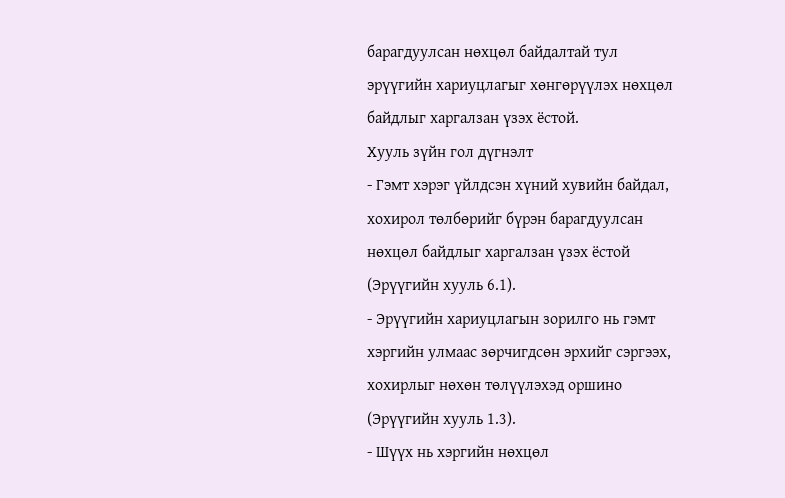барагдуулсан нөхцөл байдалтай тул эрүүгийн хариуцлагыг хөнгөрүүлэх нөхцөл байдлыг харгалзан үзэх ёстой.
Хууль зүйн гол дүгнэлт
- Гэмт хэрэг үйлдсэн хүний хувийн байдал, хохирол төлбөрийг бүрэн барагдуулсан нөхцөл байдлыг харгалзан үзэх ёстой (Эрүүгийн хууль 6.1).
- Эрүүгийн хариуцлагын зорилго нь гэмт хэргийн улмаас зөрчигдсөн эрхийг сэргээх, хохирлыг нөхөн төлүүлэхэд оршино (Эрүүгийн хууль 1.3).
- Шүүх нь хэргийн нөхцөл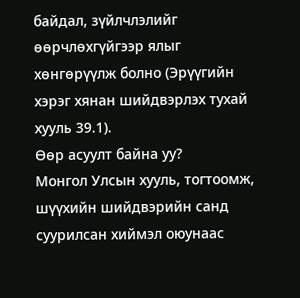байдал, зүйлчлэлийг өөрчлөхгүйгээр ялыг хөнгөрүүлж болно (Эрүүгийн хэрэг хянан шийдвэрлэх тухай хууль 39.1).
Өөр асуулт байна уу?
Монгол Улсын хууль, тогтоомж, шүүхийн шийдвэрийн санд суурилсан хиймэл оюунаас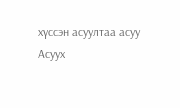хүссэн асуултаа асуу
Асуух